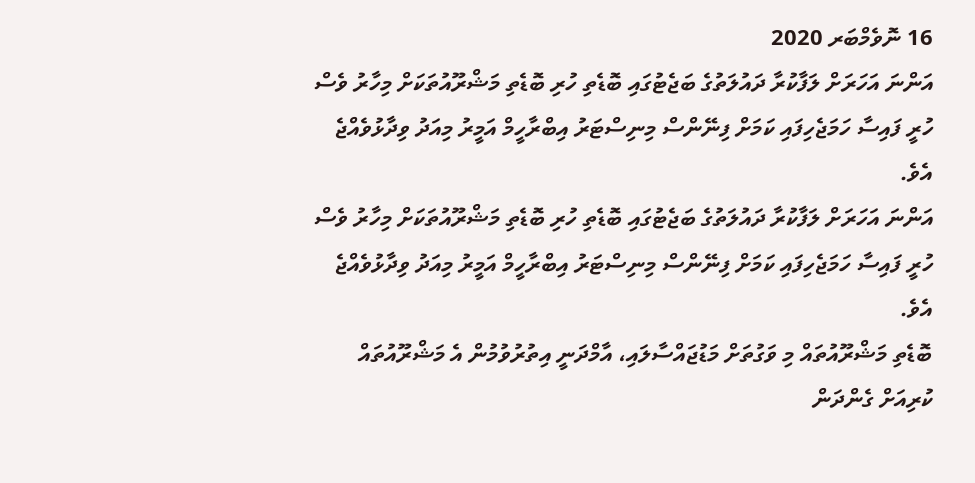16 ނޮވެމްބަރ 2020
އަންނަ އަހަރަށް ލަފާކުރާ ދައުލަތުގެ ބަޖެޓުގައި ބޮޑެތި ހުރި ބޮޑެތި މަޝްރޫއުތަކަށް މިހާރު ވެސް ހުރީ ފައިސާ ހަމަޖެހިފައި ކަމަށް ފިނޭންސް މިނިސްޓަރު އިބްރާހީމް އަމީރު މިއަދު ވިދާޅުވެއްޖެ އެވެ.
އަންނަ އަހަރަށް ލަފާކުރާ ދައުލަތުގެ ބަޖެޓުގައި ބޮޑެތި ހުރި ބޮޑެތި މަޝްރޫއުތަކަށް މިހާރު ވެސް ހުރީ ފައިސާ ހަމަޖެހިފައި ކަމަށް ފިނޭންސް މިނިސްޓަރު އިބްރާހީމް އަމީރު މިއަދު ވިދާޅުވެއްޖެ އެވެ.
ބޮޑެތި މަޝްރޫއުތައް މި ވަގުތަށް މަޑުޖައްސާލައި، އާމްދަނީ އިތުރުވުމުން އެ މަޝްރޫއުތައް ކުރިއަށް ގެންދަން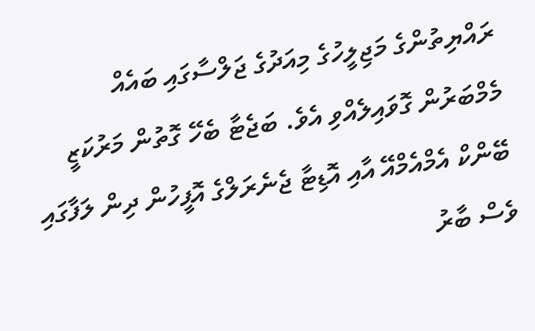ރައްޔިތުންގެ މަޖިލީހުގެ މިއަދުގެ ޖަލްސާގައި ބައެއް މެމްބަރުން ގޮވައިލެއްވި އެވެ. ބަޖެޓާ ބެހޭ ގޮތުން މަރުކަޒީ ބޭންކް އެމްއެމްއޭ އާއި އޮޑިޓާ ޖެނެރަލްގެ އޮފީހުން ދިން ލަފާގައި ވެސް ބާރު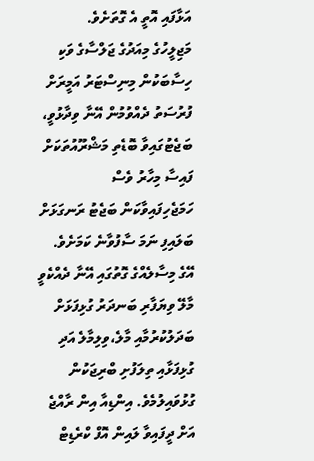އަޅާފައި އޮތީ އެ ގޮތަށެވެ.
މަޖިލީހުގެ މިއަދުގެ ޖަލްސާގެ ވަކި ހިސާބަކުން މިނިސްޓަރު އަމީރަށް ފުރުސަތު ދެއްވުމުން އޭނާ ވިދާޅުވީ، ބަޖެޓުގައިވާ ބޮޑެތި މަޝްރޫއުތަކަށް ފައިސާ މިހާރު ވެސް ހަމަޖެހިފައިވާކަން ބަޖެޓު ރަނގަޅަށް ބަލައިފި ނަމަ ސާފުވާނެ ކަމަށެވެ. އޭގެ މިސާލެއްގެ ގޮތުގައި އޭނާ ދެއްކެވީ މާލޭ ވިޔަފާރި ބަނދަރު ގުޅިފަޅަށް ބަދަލުކުރުމާއި މާލެ،ވިލިމާލެ އަދި ގުޅިފަޅާއި ތިލަފުށި ބްރިޖަކުން ގުޅުވައިލުމެވެ. އިންޑިއާ އިން ރާއްޖެ އަށް ދީފައިވާ ލައިން އޮފް ކްރެޑިޓް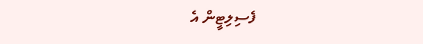ފެސިލިޓީން އެ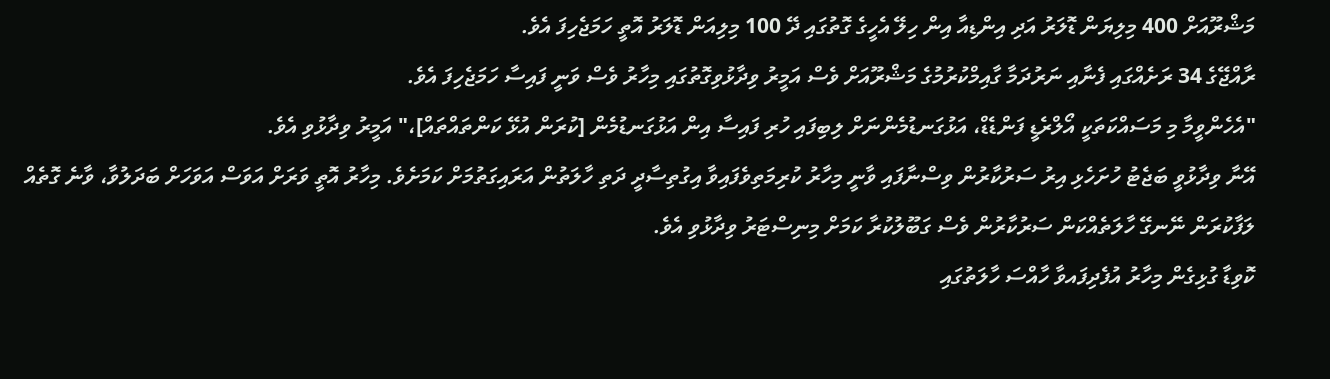މަޝްރޫއަށް 400 މިލިޔަން ޑޮލަރު އަދި އިންޑިއާ އިން ހިލޭ އެހީގެ ގޮތުގައި ދޭ 100 މިލިއަން ޑޮލަރު އޮތީ ހަމަޖެހިފަ އެވެ.
ރާއްޖޭގެ 34 ރަށެއްގައި ފެނާއި ނަރުދަމާ ގާއިމްކުރުމުގެ މަޝްރޫއަށް ވެސް އަމީރު ވިދާޅުވިގޮތުގައި މިހާރު ވެސް ވަނީ ފައިސާ ހަމަޖެހިފަ އެވެ.
"އެހެންވީމާ މި މަސައްކަތަކީ އޯލްރެޑީ ފަންޑެޑް، އަޅުގަނޑުމެންނަށް ލިބިފައި ހުރި ފައިސާ އިން އަޅުގަނޑުމެން [ކުރަން އުޅޭ ކަންތައްތައް]،" އަމީރު ވިދާޅުވި އެވެ.
އޭނާ ވިދާޅުވީ ބަޖެޓު ހުށަހެޅި އިރު ސަރުކާރުން ވިސްނާފައި ވާނީ މިހާރު ކުރިމަތިވެފައިވާ އިގުތިސާދީ ދަތި ހާލަތުން އަރައިގަތުމަށް ކަމަށެވެ. މިހާރު އޮތީ ވަރަށް އަވަސް އަވަހަށް ބަދަލުވާ، ވާނެ ގޮތެއް ލަފާކުރަން ނޭނގޭ ހާލަތެއްކަން ސަރުކާރުން ވެސް ގަބޫލުކުރާ ކަމަށް މިނިސްޓަރު ވިދާޅުވި އެވެ.
ކޮވިޑާ ގުޅިގެން މިހާރު އުފެދިފައވާ ހާއްސަ ހާލަތުގައި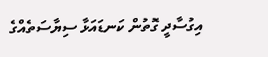އިގުސާދީ ގޮތުން ކަނޑައަޅާ ސިޔާސަތެއްގެ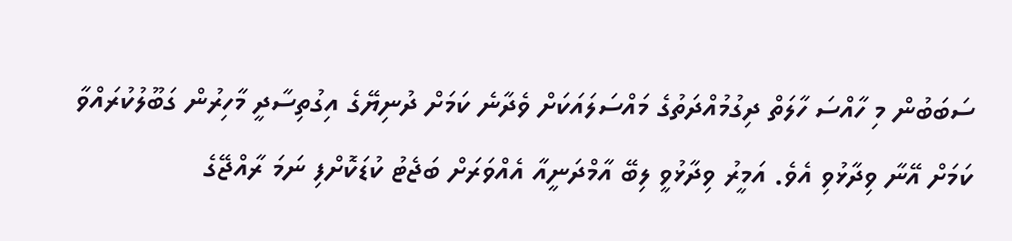ސަބަބުން މި ހާއްސަ ހާލަތް ދިގުމުއްދަތުގެ މައްސަލައަކަށް ވެދާނެ ކަމަށް ދުނިޔޭގެ އިގުތިސާދީ މާހިރުން ގަބޫލުކުރައްވާ ކަމަށް އޭނާ ވިދާޅުވި އެވެ. އަމީރު ވިދާޅުވީ ލިބޭ އާމްދަނީއާ އެއްވަރަށް ބަޖެޓު ކުޑަކޮށްފި ނަމަ ރާއްޖޭގެ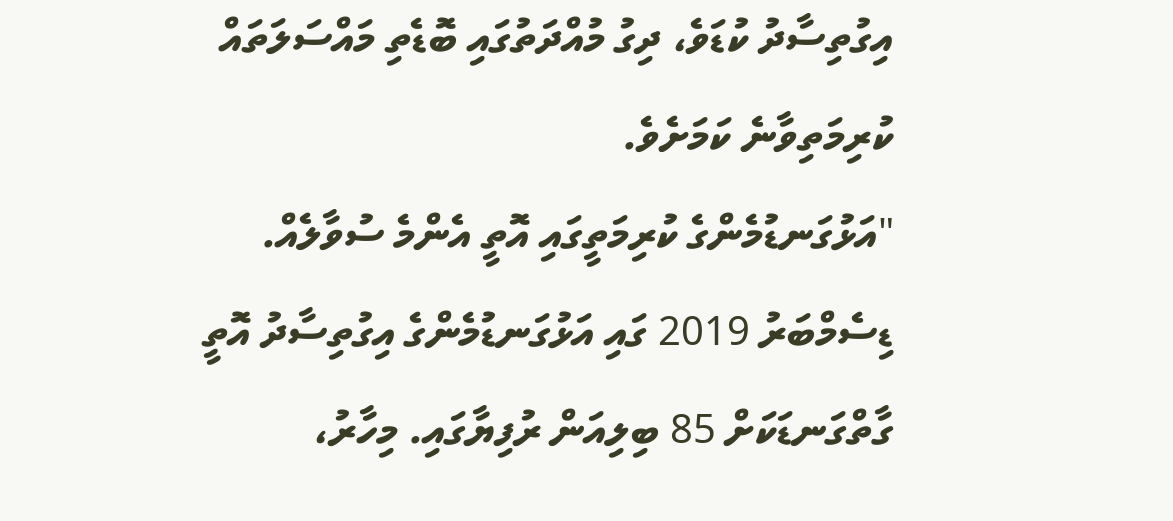އިގުތިސާދު ކުޑަވެ، ދިގު މުއްދަތުގައި ބޮޑެތި މައްސަލަތައް ކުރިމަތިވާނެ ކަމަށެވެ.
"އަޅުގަނޑުމެންގެ ކުރިމަތީގައި އޮތީ އެންމެ ސުވާލެއް. ޑިސެމްބަރު 2019 ގައި އަޅުގަނޑުމެންގެ އިގުތިސާދު އޮތީ ގާތްގަނޑަކަށް 85 ބިލިއަން ރުފިޔާގައި. މިހާރު،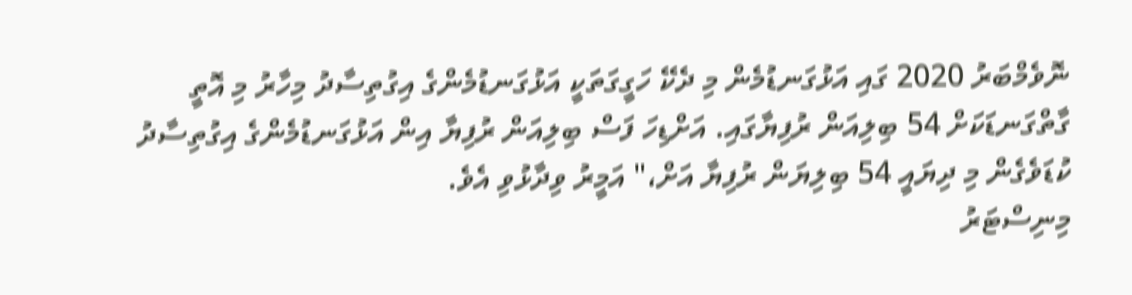ނޮވެމްބަރު 2020 ގައި އަޅުގަނޑުމެން މި ދެކޭ ހަގީގަތަކީ އަޅުގަނޑުމެންގެ އިގުތިސާދު މިހާރު މި އޮތީ ގާތްގަނޑަކަށް 54 ބިލިއަން ރުފިޔާގައި. އަށްޑިހަ ފަސް ބިލިއަން ރުފިޔާ އިން އަޅުގަނޑުމެންގެ އިގުތިސާދު ކުޑަވެގެން މި ދިޔައީ 54 ބިލިޔަން ރުފިޔާ އަށް،" އަމީރު ވިދާޅުވި އެވެ.
މިނިސްޓަރު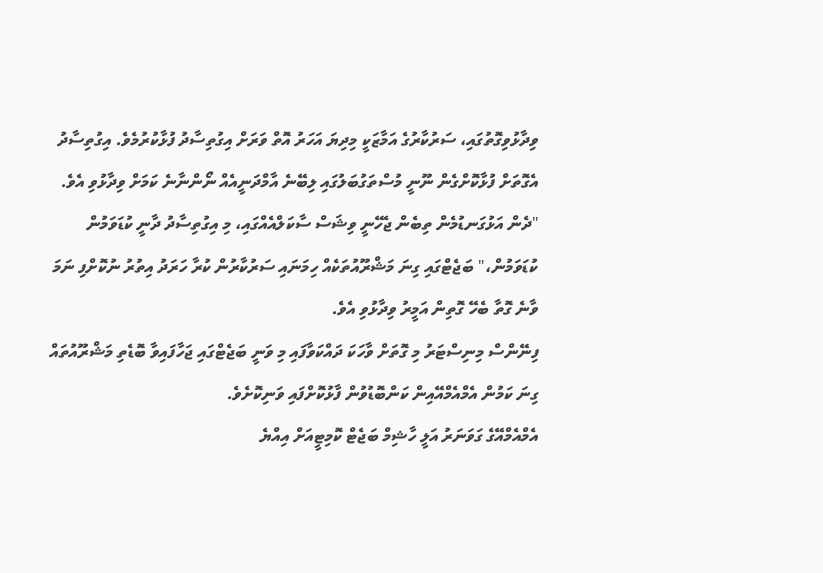ވިދާޅުވިގޮތުގައި، ސަރުކާރުގެ އަމާޒަކީ މިދިޔަ އަހަރު އޮތް ވަރަށް އިގުތިސާދު ފުޅާކުރުމެވެ. އިގުތިސާދު އެގޮތަށް ފުޅާކޮށްގެން ނޫނީ މުސްތަގުބަލުގައި ލިބޭނެ އާމްދަނީއެއް ނޯންނާނެ ކަމަށް ވިދާޅުވި އެވެ.
"ދެން އަޅުގަނޑުމެން ތިބެން ޖެހޭނީ ވިޝަސް ސާކަލްއެއްގައި، މި އިގުތިސާދު ދާނީ ކުޑަވަމުން ކުޑަވަމުން،" ބަޖެޓްގައި ގިނަ މަޝްރޫއުތަކެއް ހިމަނައި ސަރުކާރުން ކުރާ ހަރަދު އިތުރު ނުކޮށްފި ނަމަ ވާނެ ގޮތާ ބެހޭ ގޮތިން އަމީރު ވިދާޅުވި އެވެ.
ފިނޭންސް މިނިސްޓަރު މި ގޮތަށް ވާހަކަ ދައްކަވާފައި މި ވަނީ ބަޖެޓްގައި ޖަހާފައިވާ ބޮޑެތި މަޝްރޫއުތައް ގިނަ ކަމުން އެމްއެމްއޭއިން ކަންބޮޑުވުން ފާޅުކޮށްފައި ވަނިކޮށެވެ.
އެމްއެމްއޭގެ ގަވަނަރު އަލީ ހާޝިމް ބަޖެޓް ކޮމިޓީއަށް އިއްޔެ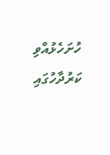ހުށަހެޅުއްވި ކަރުދާހުގައި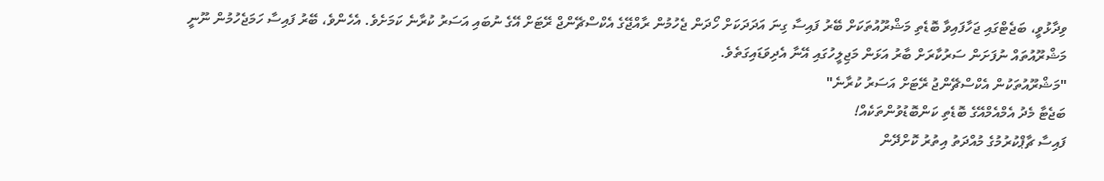ވިދާޅުވީ، ބަޖެޓްގައި ޖަހާފައިވާ ބޮޑެތި މަޝްރޫއުތަކަށް ބޭރު ފައިސާ ގިނަ އަދަދަކަށް ހޯދަން ޖެހުމުން ރާއްޖޭގެ އެކްސްޗޭންޖް ރޭޓަށް އޭގެ ނުބައި އަސަރު ކުރާނެ ކަމަށެވެ. އެހެންވެ، ބޭރު ފައިސާ ހަމަޖެހުމުން ނޫނީ މަޝްރޫއުތައް ނުފަށަން ސަރުކާރަށް ބާރު އަޅަން މަޖިލީހުގައި އޭނާ އެދިވަޑައިގަތެވެ.
"މަޝްރޫއުތަކުން އެކްސްޗޭންޖު ރޭޓަށް އަސަރު ކުރާނެ"
ބަޖެޓާ މެދު އެމްއެމްއޭގެ ބޮޑެތި ކަންބޮޑުވުންތަކެއް!
ފައިސާ ޗާޕްކުރުމުގެ މުއްދަތު އިތުރު ކޮށްދޭން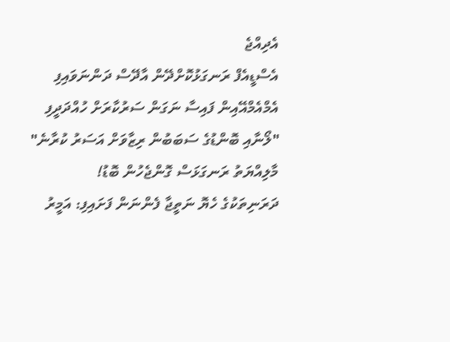އެދިއްޖެ
އެސްޑީއެފް ރަނގަޅުކޮށްދޭން އާދޭސް ދަންނަވައިފި
އެމްއެމްއޭއިން ފައިސާ ނަގަން ސަރުކާރަށް ހުއްދަދީފި
"ލޯނާއި ބޮންޑުގެ ސަބަބުން ރިޒާވަށް އަސަރު ކުރާނެ"
މާލިއްޔަތު ރަނގަޅަސް ގޮންޖެހުން ބޮޑު!
ދަރަނިތަކުގެ ހެޔޮ ނަތީޖާ ފެންނަން ފަށައިފި: އަމީރު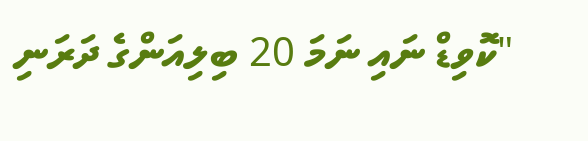"ކޮވިޑް ނައި ނަމަ 20 ބިލިއަންގެ ދަރަނި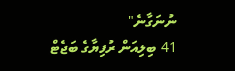ނުނަގާނެ"
41 ބިލިއަން ރުފިޔާގެ ބަޖެޓް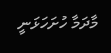މާދަމާ ހުށަހަޅަނީ